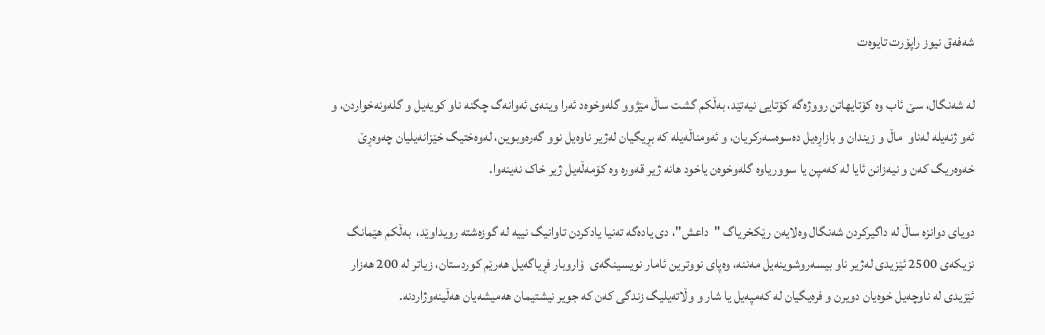شەفەق نیوز راپۆرت تایوەت

لە شەنگال، سێ ئاب وە کۆتایهاتن رووژەگە کۆتایی نیەتێد، بەڵکم گشت ساڵ مێژوو گلەوخوەد ئەرا وینەی ئەوانەگ چگنە ناو کویەیل و گلەونەخواردن، و ئەو ژنەیلە لەناو  ماڵ و زیندان و بازاڕەیل دەسوەسەرکریان، و ئەومناڵەیلە کە بڕیگیان لەژیر ناوەیل نوو گەرەوبوین، لەوەختیگ خێزانەیلیان چەوەڕێ خەوەریگ کەن و نیەزانن ئایا لە کەمپن یا سووریاوە گلەوخوەن یاخود هانە ژیر قەورە وە کۆمەڵەیل ژیر خاک نەینەوا.

دویای دوانزە ساڵ لە داگیرکردن شەنگال وەلایەن رێکخریاگ "داعش"، دی یادەگە تەنیا یادکردن تاوانیگ نییە لە گوزەشتە رویداوێد،  بەڵکم هێمانگ نزیکەی 2500 ئێزیدی لەژیر ناو بیسەروشوینەیل مەننە، وەپای نووترین ئامار نویسینگەی  ۆاروبار فڕیاگەیل هەرێم کوردستان، زیاتر لە 200 هەزار ئێزیدی لە ناوچەیل خوەیان دویرن و فرەیگیان لە کەمپەیل یا شار و وڵاتەیلیگ زندگی کەن کە جویر نیشتیمان هەمیشەیان هەڵینەوژاردنە.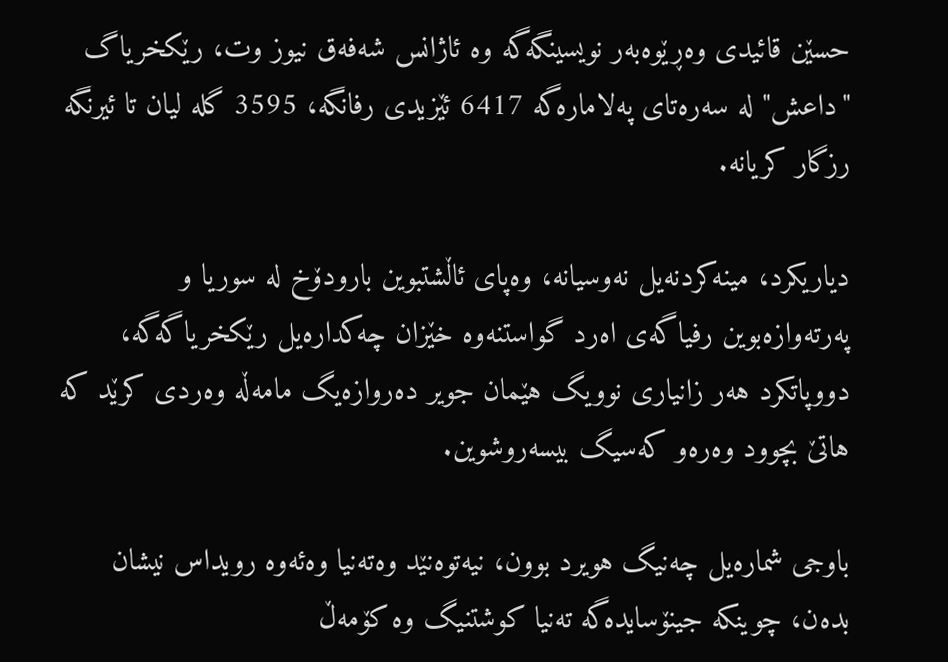حسێن قائیدی وەڕێوەبەر نویسینگەگە وە ئاژانس شەفەق نیوز وت، رێکخریاگ "داعش" لە سەرەتای پەلامارەگە 6417 ئێزیدی رفانگە، 3595 گلە لیان تا ئیرنگە رزگار کریانە.

دیاریکرد، مینەکردنەیل نەوسیانە، وەپای ئاڵشتبوین بارودۆخ لە سوریا و پەرتەوازەبوین رفیاگەی اەرد گواستنەوە خێزان چەکدارەیل رێکخریاگەگە، دووپاتکرد هەر زانیاری نوویگ هێمان جویر دەروازەیگ مامەڵە وەردی کرێد کە هاتێ بچوود وەرەو کەسیگ بیسەروشوین.

باوجی شمارەیل چەنیگ هویرد بوون، نیەتوەنێد وەتەنیا وەئەوە رویداس نیشان بدەن، چوینکە جینۆسایدەگە تەنیا کوشتنیگ وە کۆمەڵ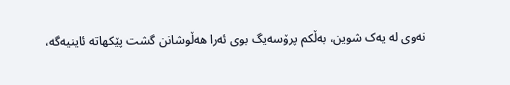نەوی لە یەک شوین، بەڵکم پرۆسەیگ بوی ئەرا هەڵوشانن گشت پێکهاتە ئاینیەگە،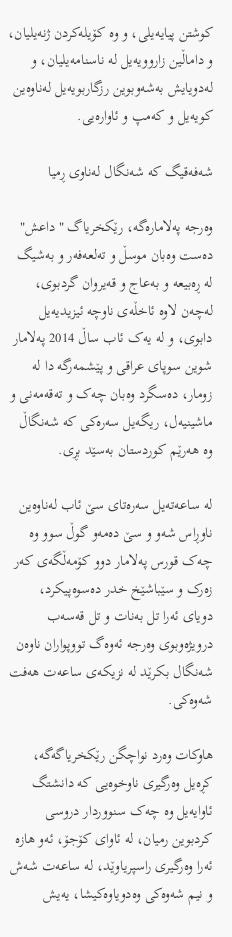کوشتن پیایەیلی، و وە کۆیلەکردن ژنەیلیان، و داماڵین زاروویەیل لە ناسنامەیلیان، و لەدویایش بەشەوبوین رزگاربویەیل لەناوەین کویەیل و کەمپ و ئاوارەیی.

شەفەقیگ کە شەنگال لەناوی ڕمیا

وەرجە پەلامارەگە، رێکخریاگ "داعش" دەست وەبان موسڵ و تەلعەفەر و بەشیگ لە ڕەبیعە و بەعاج و قەیروان گردبوی، لەچەن لاوە ئاخڵەی ناوچە ئیزیدیەیل دابوی، و لە یەک ئاب ساڵ 2014 پەلامار شوین سوپای عراقی و پێشمەرگە دا لە زومار، دەسگرد وەبان چەک و تەقەمەنی و  ماشینیەل، ریگەیل سەرەکی کە شەنگاڵ وە هەرێم کوردستان بەسێد بڕی.

لە ساعەتەیل سەرەتای سێ ئاب لەناوەین ناوڕاس شەو و سێ دەمەو گوڵ سوو وە چەک قورس پەلامار دوو کۆمەڵگەی کەر زەرک و سێباشێخ خدر دەسوەپیکرد، دویای ئەرا تل بەنات و تل قەسەب درویژەوبوی وەرجە ئەوەگ تووپواران ناوەن شەنگال بکرێد لە نزیکەی ساعەت هەفت شەوەکی.

هاوکات وەرد نواچگن رێکخریاگەگە، کڕەیل وەرگیری ناوخوەیی کە دانشتگ ئاوایەیل وە چەک سنووردار دروسی کردبوین رمیان، لە ئاوای کۆجۆ، ئەو هازە ئەرا وەرگیری راسپریاوێد، لە ساعەت شەش و نیم شەوەکی وەدویاوەکیشا، یەیش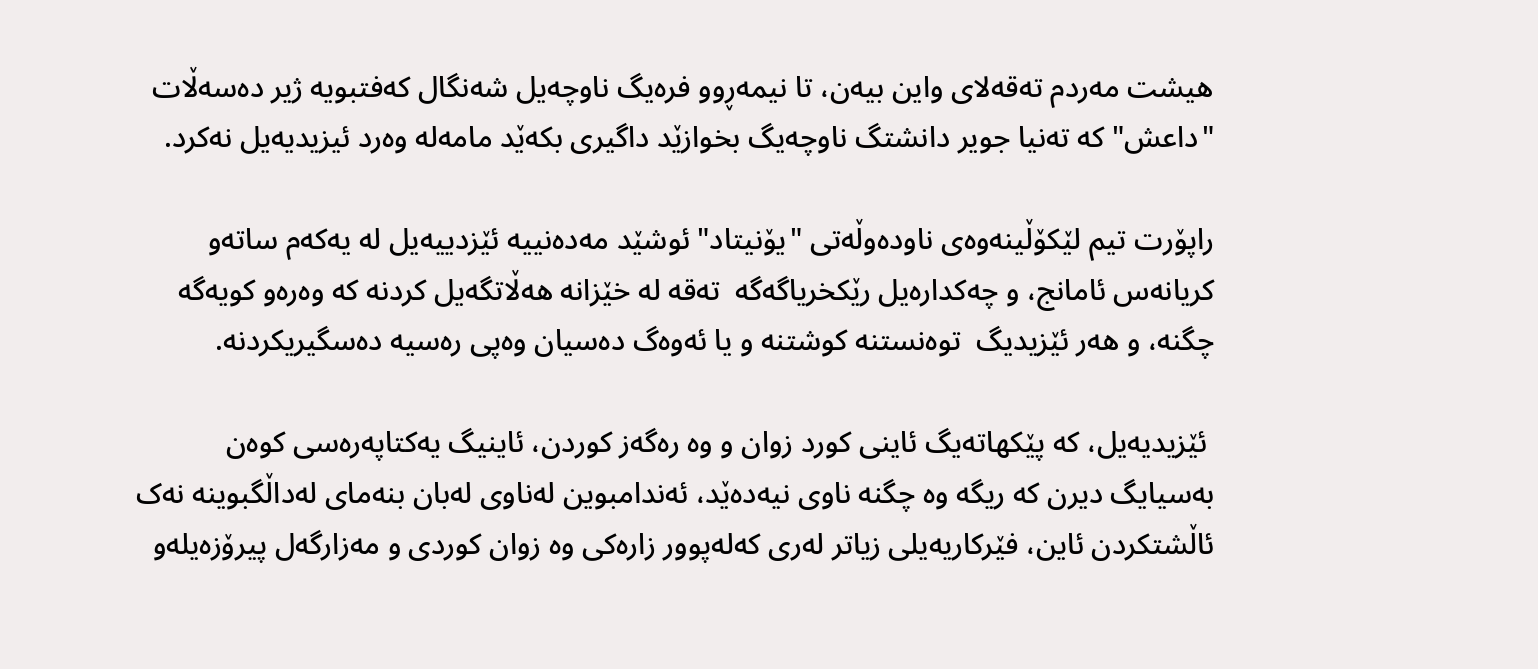هیشت مەردم تەقەلای واین بیەن، تا نیمەڕوو فرەیگ ناوچەیل شەنگال کەفتبویە ژیر دەسەڵات "داعش" کە تەنیا جویر دانشتگ ناوچەیگ بخوازێد داگیری بکەێد مامەلە وەرد ئیزیدیەیل نەکرد.

راپۆرت تیم لێکۆڵینەوەی ناودەوڵەتی "یۆنیتاد" ئوشێد مەدەنییە ئێزدییەیل لە یەکەم ساتەو کریانەس ئامانج، و چەکدارەیل رێکخریاگەگە  تەقە لە خێزانە هەڵاتگەیل کردنە کە وەرەو کویەگە چگنە، و هەر ئێزیدیگ  توەنستنە کوشتنە و یا ئەوەگ دەسیان وەپی رەسیە دەسگیریکردنە.

 ئێزیدیەیل، کە پێکهاتەیگ ئاینی کورد زوان و وە رەگەز کوردن، ئاینیگ یەکتاپەرەسی کوەن بەسیایگ دیرن کە ریگە وە چگنە ناوی نیەدەێد، ئەندامبوین لەناوی لەبان بنەمای لەداڵگبوینە نەک ئاڵشتکردن ئاین، فێرکاریەیلی زیاتر لەری کەلەپوور زارەکی وە زوان کوردی و مەزارگەل پیرۆزەیلەو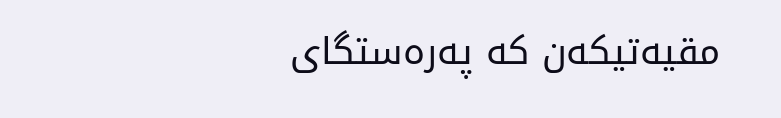مقیەتیکەن کە پەرەستگای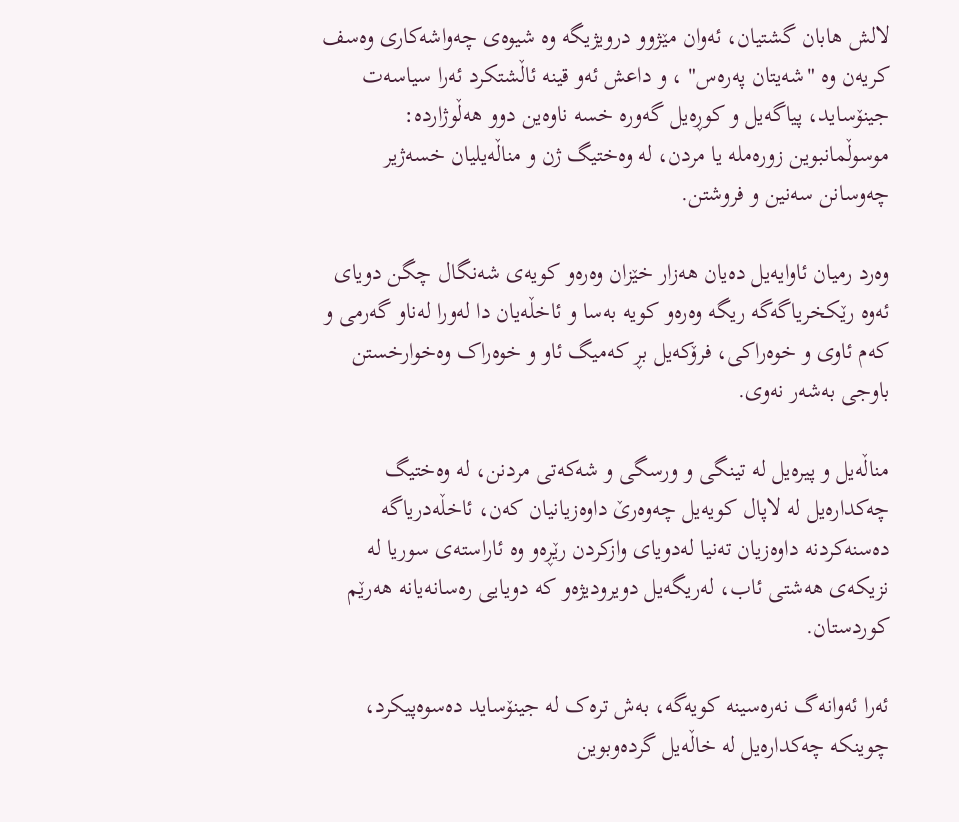لالش هابان گشتیان، ئەوان مێژوو درویژیگە وە شیوەی چەواشەکاری وەسف کریەن وە "شەیتان پەرەس" ، و داعش ئەو قینە ئاڵشتکرد ئەرا سیاسەت جینۆساید، پیاگەیل و کوڕەیل گەورە خسە ناوەین دوو هەڵوژاردە: موسوڵمانبوین زورەملە یا مردن، لە وەختیگ ژن و مناڵەیلیان خسەژیر چەوسانن سەنین و فروشتن.

وەرد رمیان ئاوایەیل دەیان هەزار خێزان وەرەو کویەی شەنگال چگن دویای ئەوە رێکخریاگەگە ریگە وەرەو کویە بەسا و ئاخڵەیان دا لەورا لەناو گەرمی و کەم ئاوی و خوەراکی، فرۆکەیل بڕ کەمیگ ئاو و خوەراک وەخوارخستن باوجی بەشەر نەوی.

مناڵەیل و پیرەیل لە تینگی و ورسگی و شەکەتی مردنن، لە وەختیگ چەکدارەیل لە لاپال کویەیل چەوەرێ داوەزیانیان کەن، ئاخڵەدریاگە دەسنەکردنە داوەزیان تەنیا لەدویای وازکردن رێڕەو وە ئاراستەی سوریا لە نزیکەی هەشتی ئاب، لەریگەیل دویرودیژەو کە دویایی رەسانەیانە هەرێم کوردستان.

ئەرا ئەوانەگ نەرەسینە کویەگە، بەش ترەک لە جینۆساید دەسوەپیکرد، چوینکە چەکدارەیل لە خاڵەیل گردەوبوین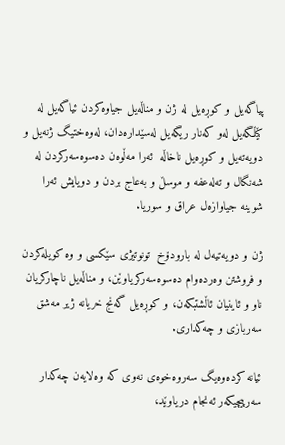پیاگەیل و کوڕەیل لە ژن و مناڵەیل جیاوەکردن ئیاگەیل لە کێڵگەیل لەو کەنار ریگەیل لەسێدارەدان، لەوەختیگ ژنەیل و دویەتەیل و کوڕەیل ناخاڵە  ئەرا مەڵوەن دەسوەسەرکردن لە شەنگال و تەلەعفە و موسڵ و بەعاج بردن و دویایش ئەرا شوینە جیاوازەل عراق و سوریا.

ژن و دویەتیەل لە بارودۆخ  تونوتیژی سێکسی و وە کویلەکردن و فروشتن وەردەوام دەسوەسەرکریاوێن، و مناڵەیل ناچارکریان ناو و ئاینیان ئاڵشتبکەن، و کوڕەیل گەنج خریانە ژیر مەشق سەربازی و چەکداری.

ئیانە کردەوەیگ سەروەخوەی نەوی کە وەلایەن چەکدار سەرپیچیکەر ئەنجام دریاوێد،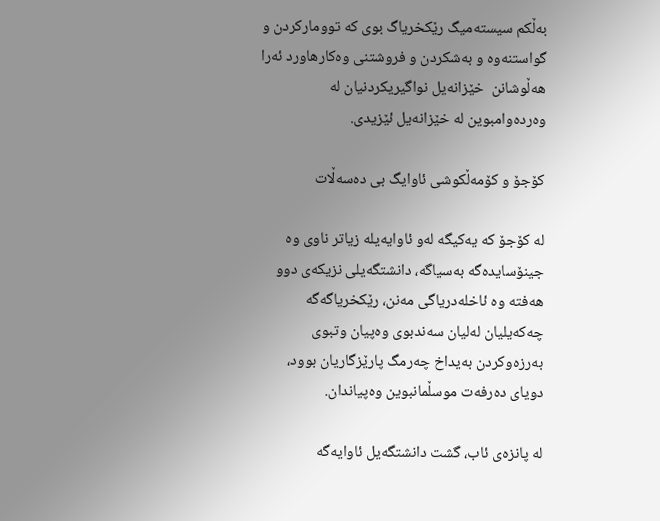بەڵکم سیستەمیگ رێکخریاگ بوی کە توومارکردن و گواستنەوە و بەشکردن و فروشتنی وەکارهاورد ئەرا هەڵوشانن  خێزانەیل نواگیریکردنیان لە وەردەوامبوین لە خێزانەیل ئێزیدی.

کۆجۆ و کۆمەڵکوشی ئاوایگ بی دەسەڵات

لە کۆجۆ کە یەکیگە لەو ئاوایەیلە زیاتر ناوی وە جینۆسایدەگە بەسیاگە، دانشتگەیلی نزیکەی دوو هەفتە وە ئاخلەدریاگی مەنن، رێکخریاگەگە چەکەیلیان لەلیان سەندبوی وەپیان وتبوی بەرزەوکردن بەیداخ چەرمگ پارێزگاریان بوود، دویای دەرفەت موسڵمانبوین وەپیاندان.

لە پانزەی ئاب، گشت دانشتگەیل ئاوایەگە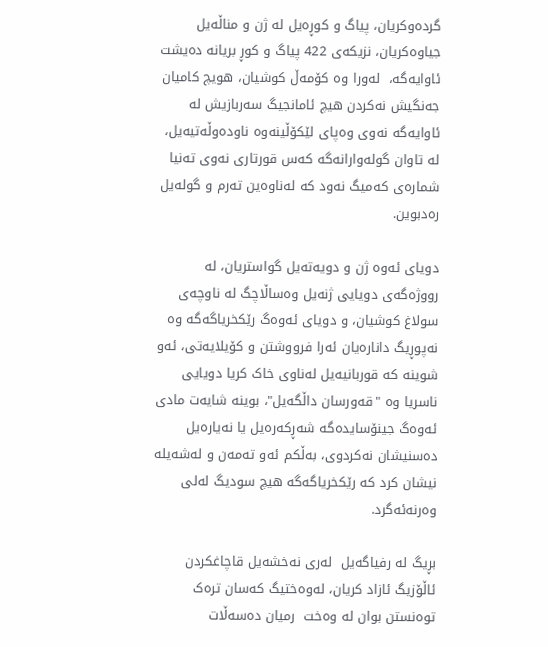گردەوکریان، پیاگ و کوڕەیل لە ژن و مناڵەیل جیاوەکریان، نزیکەی 422 پیاگ و کوڕ بریانە دەیشت ئاوایەگە،  لەورا وە کۆمەڵ کوشیان، هویچ کامیان جەنگیش نەکردن هیچ ئامانجیگ سەربازیش لە ئاوایەگە نەوی وەپای لێکۆڵینەوە ناودەوڵەتیەیل، لە تاوان گولەوارانەگە کەس قورتاری نەوی تەنیا شمارەی کەمیگ نەود کە لەناوەین تەرم و گولەیل رەدبوین.

دویای ئەوە ژن و دویەتەیل گواستریان، لە رووژەگەی دویایی ژنەیل وەساڵاچگ لە ناوچەی سولاغ کوشیان، و دویای ئەوەگ رێکخریاگەگە وە نەپوڕیگ دانارەیان ئەرا فرووشتن و کۆیلایەتی، ئەو شوینە کە قوربانیەیل لەناوی خاک کریا دویایی ناسریا وە "قەورسان داڵگەیل"، بوینە شایەت مادی ئەوەگ جینۆسایدەگە شەڕکەرەیل یا نەیارەیل دەسنیشان نەکردوی، بەڵکم ئەو تەمەن و لەشەیلە نیشان کرد کە رێکخریاگەگە هیچ سودیگ لەلی وەرنەئەگرد.

بڕیگ لە رفیاگەیل  لەری نەخشەیل قاچاغکردن ئاڵۆزیگ ئازاد کریان، لەوەختیگ کەسان ترەک توەنستن بوان لە وەخت  رمیان دەسەڵات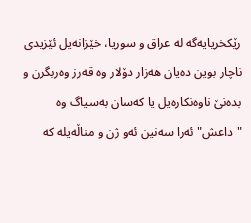رێکخریایەگە لە عراق و سوریا، خێزانەیل ئێزیدی ناچار بوین دەیان هەزار دۆلار وە قەرز وەربگرن و بدەنێ ناوەنکارەیل يا کەسان بەسیاگ وە "داعش" ئەرا سەنین ئەو ژن و مناڵەیلە کە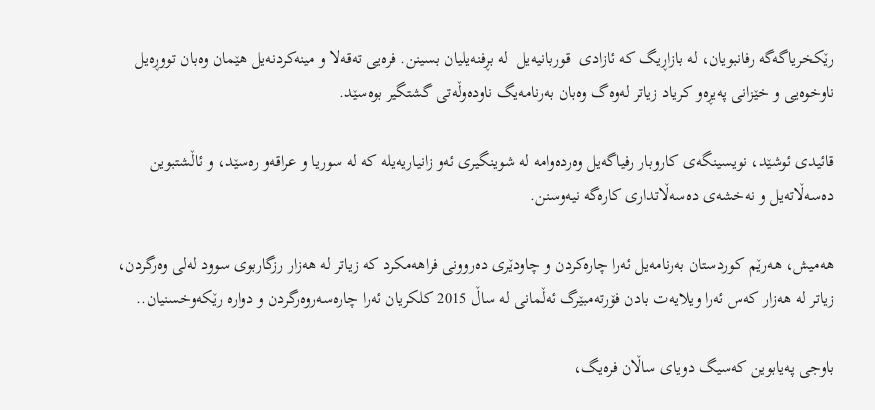رێکخریاگەگە رفانبویان، لە بازاڕیگ کە ئازادی  قوربانیەیل  لە بڕفنەیلیان بسینن. فرەیی تەقەلا و مینەکردنەیل هێمان وەبان تووڕەیل ناوخوەیی و خێزانی پەیڕەو کریاد زیاتر لەوەگ وەبان بەرنامەیگ ناودەوڵەتی گشتگیر بوەسێد.

قائیدی ئوشێد، نویسینگەی کاروبار رفیاگەیل وەردەوامە لە شوینگیری ئەو زانیاریەیلە کە لە سوریا و عراقەو رەسێد، و ئاڵشتبوین دەسەڵاتەیل و نەخشەی دەسەڵاتداری کارەگە نیەوسنن.

هەمیش، هەرێم کوردستان بەرنامەیل ئەرا چارەکردن و چاودێری دەروونی فراهەمکرد کە زیاتر لە هەزار رزگاربوی سوود لەلی وەرگردن،  زیاتر لە هەزار کەس ئەرا ویلایەت بادن فۆرتەمبێرگ ئەڵمانی لە ساڵ 2015 کلکریان ئەرا چارەسەروەرگردن و دوارە رێکەوخسنیان..

باوجی پەیابوین کەسیگ دویای ساڵان فرەیگ،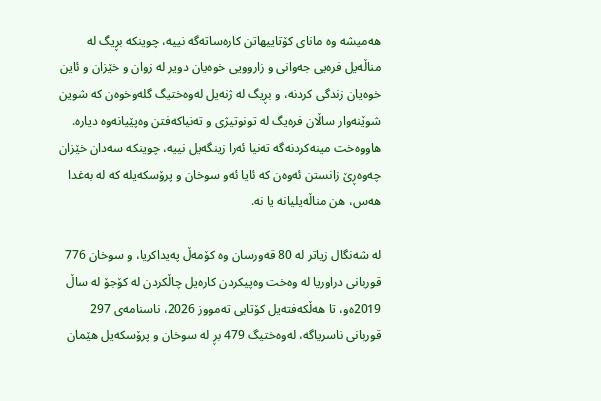هەمیشە وە مانای کۆتاییهاتن کارەساتەگە نییە، چوینکە بڕیگ لە مناڵەیل فرەیی جەوانی و زاروویی خوەیان دویر لە زوان و خێزان و ئاین خوەیان زندگی کردنە، و بڕیگ لە ژنەیل لەوەختیگ گلەوخوەن کە شوین شوێنەوار ساڵان فرەیگ لە تونوتیژی و تەنیاکەفتن وەپێیانەوە دیارە. هاووەخت مینەکردنەگە تەنیا ئەرا زینگەیل نییە، چوینکە سەدان خێزان چەوەڕێ زانستن ئەوەن کە ئایا ئەو سوخان و پرۆسکەیلە کە لە بەغدا هەس، هن مناڵەیلیانە یا نە.

لە شەنگال زیاتر لە 80 قەورسان وە کۆمەڵ پەیداکریا، و سوخان 776 قوربانی دراوریا لە وەخت وەپیکردن کارەیل چاڵکردن لە کۆجۆ لە ساڵ 2019ەو، تا هەڵکەفتەیل کۆتایی تەمووز 2026، ناسنامەی 297 قوربانی ناسریاگە، لەوەختیگ 479 بڕ لە سوخان و پرۆسکەیل هێمان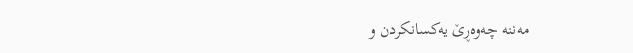مەننە چەوەڕێ یەکسانکردن و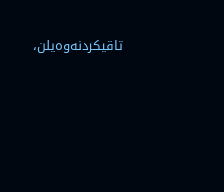تاقیکردنەوەیلن،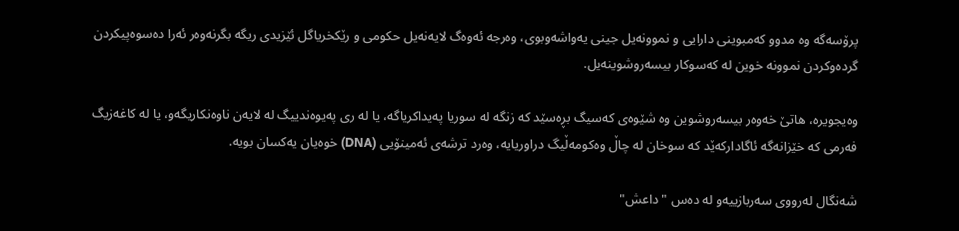پرۆسەگە وە مدوو کەمبوینی دارایی و نموونەیل جینی یەواشەوبوی، وەرجە ئەوەگ لایەنەیل حکومی و رێکخریاگل ئێزیدی ریگە بگرنەوەر ئەرا دەسوەپیکردن گردەوکردن نموونە خوین لە کەسوکار بیسەروشوینەیل.

وەیجویرە، هاتێ خەوەر بیسەروشوین وە شێوەی کەسیگ بڕەسێد کە زنگە لە سوریا پەیداکریاگە، یا لە ری پەیوەندییگ لە لایەن ناوەنکاریگەو، یا لە کاغەزیگ فەرمی کە خێزانەگە ئاگادارکەێد کە سوخان لە چاڵ وەکومەڵیگ دراوریایە، وەرد ترشەی ئەمینۆیی (DNA) خوەیان یەکسان بویە.

شەنگال لەرووی سەربازییەو لە دەس "داعش"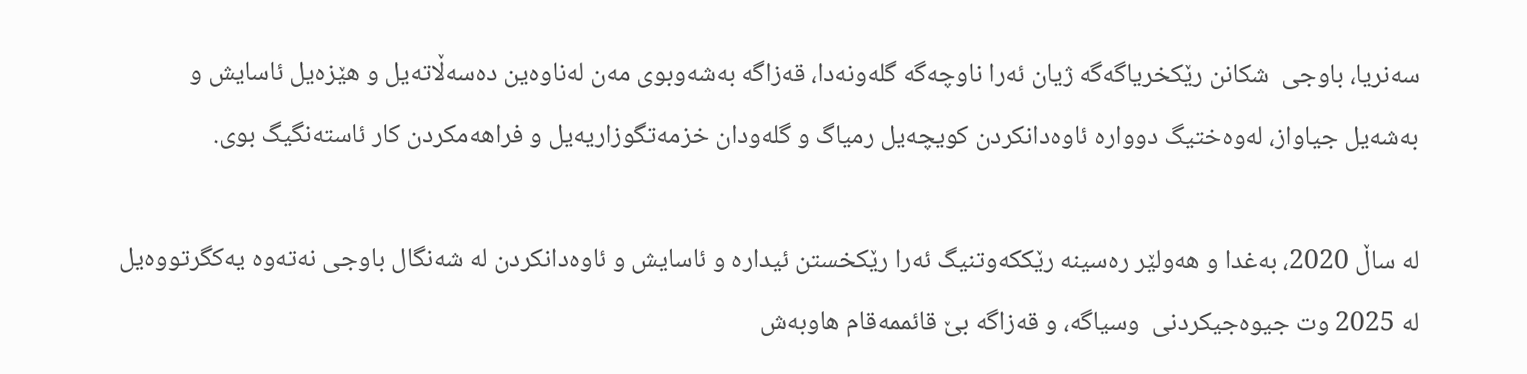سەنریا، باوجی  شکانن رێکخریاگەگە ژیان ئەرا ناوچەگە گلەونەدا، قەزاگە بەشەوبوی مەن لەناوەین دەسەڵاتەیل و هێزەیل ئاسایش و بەشەیل جیاواز، لەوەختیگ دووارە ئاوەدانکردن کویچەیل رمیاگ و گلەودان خزمەتگوزاریەیل و فراهەمکردن کار ئاستەنگیگ بوی.

لە ساڵ 2020، بەغدا و هەولێر رەسینە رێککەوتنیگ ئەرا رێکخستن ئیداره و ئاسایش و ئاوەدانکردن لە شەنگال باوجی نەتەوە یەکگرتووەیل لە 2025 وت جیوەجیکردنی  وسیاگە، و قەزاگە بێ قائممەقام هاوبەش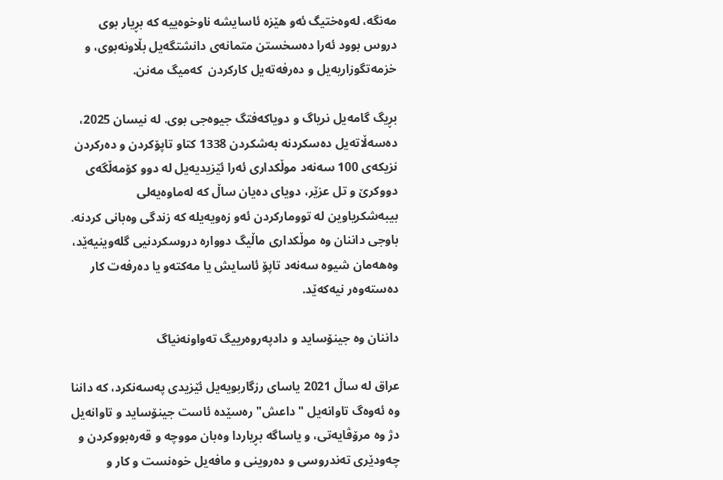مەنگە، لەوەختیگ ئەو هێزە ئاسایشە ناوخوەییە کە بڕیار بوی دروس بوود ئەرا دەسخستن متمانەی دانشتگەیل بڵاونەبوی، و خزمەتگوزاریەیل و دەرفەتەیل کارکردن  کەمیگ مەنن.

بڕیگ گامەیل نریاگ و دویاکەفتگ جیوەجی بوی. لە نیسان 2025، دەسەڵاتەیل دەسکردنە بەشکردن 1338 کتاو تاپۆکردن و دەرکردن نزیکەی 100 سەنەد موڵکداری ئەرا ئێزیدیەیل لە دوو کۆمەڵگەی دووکرێ و تل عزێر، دویای دەیان ساڵ کە لەماوەیەلی بیبەشکریاوین لە توومارکردن ئەو زەویەیلە کە زندگی وەبانی کردنە. باوجی داننان وە موڵکداری ماڵیگ دووارە دروسکردنیی گلەوینیەێد، وەهەمان شیوە سەنەد تاپۆ ئاسایش یا مەکتەو یا دەرفەت کار دەستەوەر نیەکەێد.

داننان وە جینۆساید و دادپەروەرییگ تەواونەنیاگ

عراق لە ساڵ 2021 یاسای رزگاربویەیل ئێزیدی پەسەنکرد، کە داننا وە ئەوەگ تاوانەیل "داعش" رەسێدە ئاست جینۆساید و تاوانەیل دژ وە مرۆڤایەتی، و یاساگە بڕیاردا وەبان مووچە و قەرەبووکردن و چەودێری تەندروسی و دەروینی و مافەیل خوەنست و کار و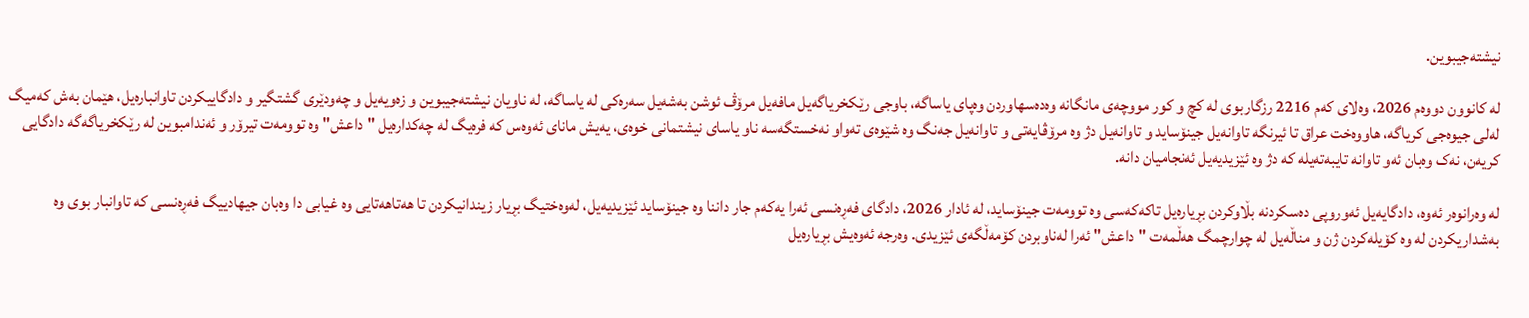نیشتەجیبوین.

لە کانوون دووەم 2026، وەلای کەم 2216 رزگاربوی لە کچ و کور مووچەی مانگانە وەدەسهاوردن وەپای یاساگە، باوجی رێکخریاگەیل مافەیل مرۆڤ ئوشن بەشەیل سەرەکی لە یاساگە، لە ناویان نیشتەجیبوین و زەویەیل و چەودێری گشتگیر و دادگاییکردن تاوانبارەیل، هێمان بەش کەمیگ لەلی جیوەجی کریاگە، هاووەخت عراق تا ئیرنگە تاوانەیل جینۆساید و تاوانەیل دژ وە مرۆڤایەتی و تاوانەیل جەنگ وە شێوەی تەواو نەخستگەسە ناو یاسای نیشتمانی خوەی، یەیش مانای ئەوەس کە فرەیگ لە چەکدارەیل "داعش" وە توومەت تیرۆر و ئەندامبوین لە رێکخریاگەگە دادگایی کریەن، نەک وەبان ئەو تاوانە تایبەتەیلە کە دژ وە ئێزیدیەیل ئەنجامیان دانە.

لە وەرانوەر ئەوە، دادگایەیل ئەوروپی دەسکردنە بڵاوکردن بڕیارەیل تاکەکەسی وە توومەت جینۆساید، لە ئادار 2026، دادگای فەڕەنسی ئەرا یەکەم جار داننا وە جینۆساید ئێزیدیەیل، لەوەختیگ بڕیار زیندانیکردن تا هەتاهەتایی وە غیابی دا وەبان جیهادییگ فەڕەنسی کە تاوانبار بوی وە بەشداریکردن لە وە کۆیلەکردن ژن و مناڵەیل لە چوارچمگ هەڵمەت "داعش" ئەرا لەناوبردن کۆمەڵگەی ئێزیدی. وەرجە ئەوەیش بڕیارەیل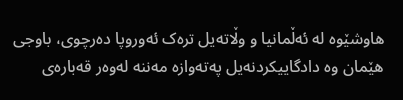هاوشێوە لە ئەڵمانیا و وڵاتەیل ترەک ئەوروپا دەرچوی، باوجی هێمان وە دادگاییکردنەیل پەتەوازە مەننە لەوەر قەبارەی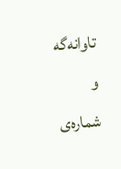تاوانەگە و شمارەی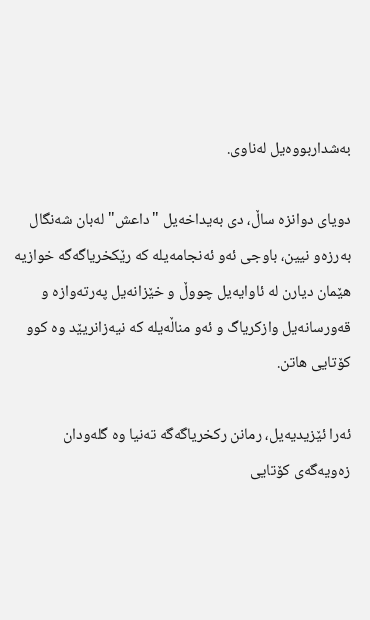بەشداربووەیل لەناوی.

دویای دوانزە ساڵ، دی بەیداخەیل "داعش" لەبان شەنگال بەرزەو نیین، باوجی ئەو ئەنجامەیلە کە رێکخریاگەگە خوازیە هێمان دیارن لە ئاوایەیل چووڵ و خێزانەیل پەرتەوازە و قەورسانەیل وازکریاگ و ئەو مناڵەیلە کە نیەزانریێد وە کوو کۆتایی هاتن.

ئەرا ئێزیدیەیل، رمانن رکخریاگەگە تەنیا وە گلەودان زەویەگەی کۆتایی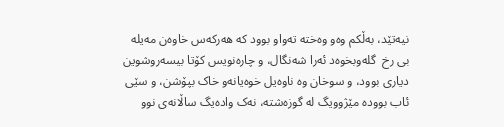نیەتێد، بەڵکم وەو وەختە تەواو بوود کە هەرکەس خاوەن مەیلە بی رخ  گلەوبخوەد ئەرا شەنگال، و چارەنویس کۆتا بیسەروشوین دیاری بوود، و سوخان وە ناوەیل خوەیانەو خاک بپۆشن، و سێی ئاب بوودە مێژوویگ لە گوزەشتە، نەک وادەیگ ساڵانەی نوو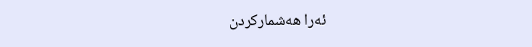ئەرا هەشمارکردن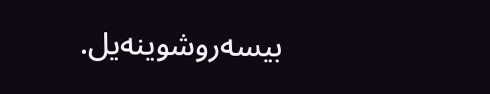بیسەروشوینەیل.